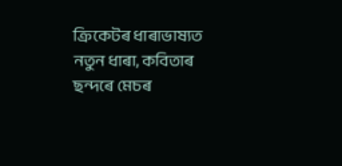ক্ৰিকেটৰ ধাৰাভাষ্যত নতুন ধাৰা, কবিতাৰ ছন্দৰে মেচৰ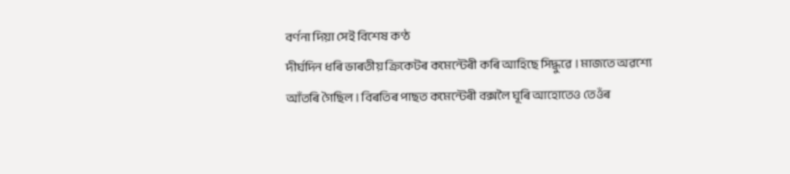বৰ্ণনা দিয়া সেই বিশেষ কণ্ঠ
দীৰ্ঘদিন ধৰি ভাৰতীয় ক্ৰিকেটৰ কমেন্টেৰী কৰি আহিছে সিদ্ধুৱে । মাজতে অৱশ্যে আঁতৰি গৈছিল । বিৰতিৰ পাছত কমেন্টেৰী বক্সলৈ ঘূৰি আহোতেও তেওঁৰ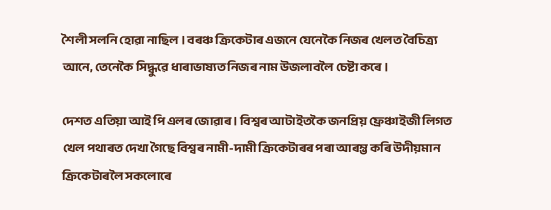শৈলী সলনি হোৱা নাছিল । বৰঞ্চ ক্ৰিকেটাৰ এজনে যেনেকৈ নিজৰ খেলত বৈচিত্ৰ্য আনে, তেনেকৈ সিদ্ধুৱে ধাৰাভাষ্যত নিজৰ নাম উজলাবলৈ চেষ্টা কৰে ।

দেশত এতিয়া আই পি এলৰ জোৱাৰ । বিশ্বৰ আটাইতকৈ জনপ্ৰিয় ফ্ৰেঞ্চাইজী লিগত খেল পথাৰত দেখা গৈছে বিশ্বৰ নামী-দামী ক্ৰিকেটাৰৰ পৰা আৰম্ভ কৰি উদীয়মান ক্ৰিকেটাৰলৈ সকলোৰে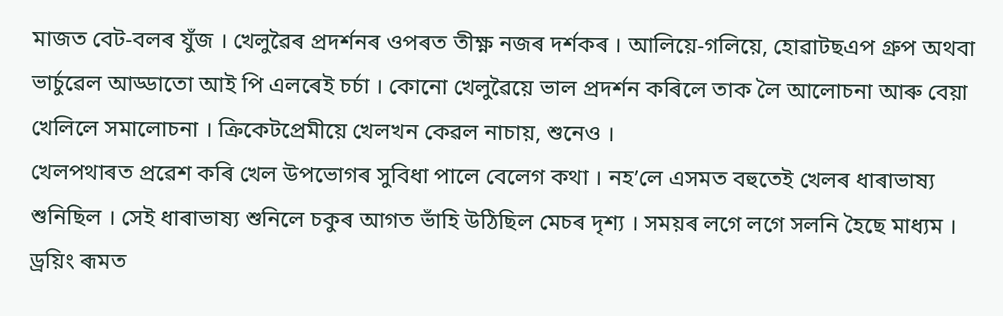মাজত বেট-বলৰ যুঁজ । খেলুৱৈৰ প্ৰদৰ্শনৰ ওপৰত তীক্ষ্ণ নজৰ দৰ্শকৰ । আলিয়ে-গলিয়ে, হোৱাটছএপ গ্ৰুপ অথবা ভাৰ্চুৱেল আড্ডাতো আই পি এলৰেই চৰ্চা । কোনো খেলুৱৈয়ে ভাল প্ৰদৰ্শন কৰিলে তাক লৈ আলোচনা আৰু বেয়া খেলিলে সমালোচনা । ক্ৰিকেটপ্ৰেমীয়ে খেলখন কেৱল নাচায়, শুনেও ।
খেলপথাৰত প্ৰৱেশ কৰি খেল উপভোগৰ সুবিধা পালে বেলেগ কথা । নহ’লে এসমত বহুতেই খেলৰ ধাৰাভাষ্য শুনিছিল । সেই ধাৰাভাষ্য শুনিলে চকুৰ আগত ভাঁহি উঠিছিল মেচৰ দৃশ্য । সময়ৰ লগে লগে সলনি হৈছে মাধ্যম । ড্ৰয়িং ৰূমত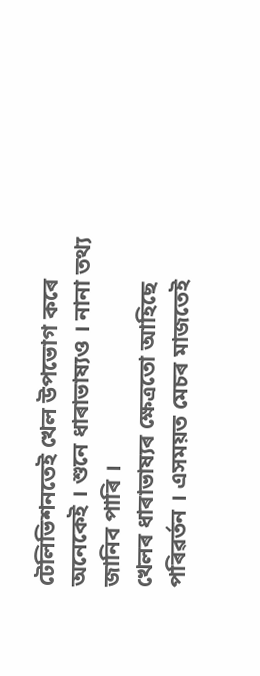টেলিভিশনতেই খেল উপভোগ কৰে অনেকেই । শুনে ধাৰাভাষ্যও । নানা তথ্য জানিব পাৰি ।
খেলৰ ধাৰাভাষ্যৰ ক্ষেত্ৰতো আহিছে পৰিৱৰ্তন । এসময়ত মেচৰ মাজতেই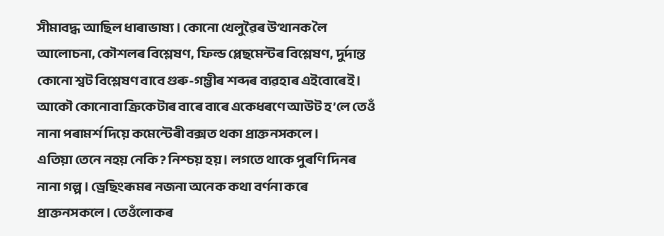সীমাবদ্ধ আছিল ধাৰাভাষ্য । কোনো খেলুৱৈৰ উত্থানক লৈ আলোচনা, কৌশলৰ বিশ্লেষণ, ফিল্ড প্লেছমেন্টৰ বিশ্লেষণ, দুৰ্দান্ত কোনো শ্বট বিশ্লেষণ বাবে গুৰু-গম্ভীৰ শব্দৰ ব্যৱহাৰ এইবোৰেই । আকৌ কোনোবা ক্ৰিকেটাৰ বাৰে বাৰে একেধৰণে আউট হ’লে তেওঁ নানা পৰামৰ্শ দিয়ে কমেন্টেৰী বক্সত থকা প্ৰাক্তনসকলে ।
এতিয়া তেনে নহয় নেকি? নিশ্চয় হয় । লগতে থাকে পুৰণি দিনৰ নানা গল্প । ড্ৰেছিংৰূমৰ নজনা অনেক কথা বৰ্ণনা কৰে প্ৰাক্তনসকলে । তেওঁলোকৰ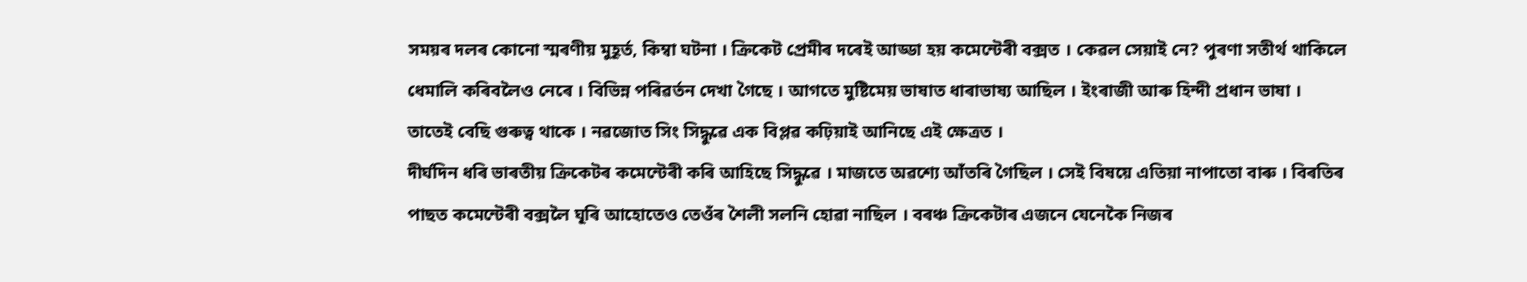সময়ৰ দলৰ কোনো স্মৰণীয় মুহূৰ্ত, কিম্বা ঘটনা । ক্ৰিকেট প্ৰেমীৰ দৰেই আড্ডা হয় কমেন্টেৰী বক্সত । কেৱল সেয়াই নে? পুৰণা সতীৰ্থ থাকিলে ধেমালি কৰিবলৈও নেৰে । বিভিন্ন পৰিৱৰ্তন দেখা গৈছে । আগতে মুষ্টিমেয় ভাষাত ধাৰাভাষ্য আছিল । ইংৰাজী আৰু হিন্দী প্ৰধান ভাষা । তাতেই বেছি গুৰুত্ব থাকে । নৱজোত সিং সিদ্ধুৱে এক বিপ্লৱ কঢ়িয়াই আনিছে এই ক্ষেত্ৰত ।
দীৰ্ঘদিন ধৰি ভাৰতীয় ক্ৰিকেটৰ কমেন্টেৰী কৰি আহিছে সিদ্ধুৱে । মাজতে অৱশ্যে আঁতৰি গৈছিল । সেই বিষয়ে এতিয়া নাপাতো বাৰু । বিৰতিৰ পাছত কমেন্টেৰী বক্সলৈ ঘূৰি আহোতেও তেওঁৰ শৈলী সলনি হোৱা নাছিল । বৰঞ্চ ক্ৰিকেটাৰ এজনে যেনেকৈ নিজৰ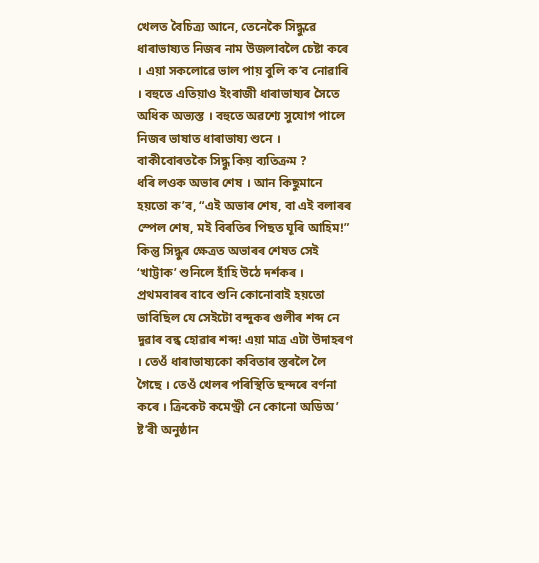খেলত বৈচিত্ৰ্য আনে, তেনেকৈ সিদ্ধুৱে ধাৰাভাষ্যত নিজৰ নাম উজলাবলৈ চেষ্টা কৰে । এয়া সকলোৱে ভাল পায় বুলি ক’ব নোৱাৰি । বহুতে এতিয়াও ইংৰাজী ধাৰাভাষ্যৰ সৈতে অধিক অভ্যস্ত । বহুতে অৱশ্যে সুযোগ পালে নিজৰ ভাষাত ধাৰাভাষ্য শুনে ।
বাকীবোৰতকৈ সিদ্ধু কিয় ব্যতিক্ৰম ?
ধৰি লওক অভাৰ শেষ । আন কিছুমানে হয়তো ক’ব, “এই অভাৰ শেষ, বা এই বলাৰৰ স্পেল শেষ, মই বিৰতিৰ পিছত ঘূৰি আহিম!” কিন্তু সিদ্ধুৰ ক্ষেত্ৰত অভাৰৰ শেষত সেই ‘খাট্টাক’ শুনিলে হাঁহি উঠে দৰ্শকৰ । প্ৰথমবাৰৰ বাবে শুনি কোনোবাই হয়তো ভাবিছিল যে সেইটো বন্দুকৰ গুলীৰ শব্দ নে দুৱাৰ বন্ধ হোৱাৰ শব্দ! এয়া মাত্ৰ এটা উদাহৰণ । তেওঁ ধাৰাভাষ্যকো কবিতাৰ স্তৰলৈ লৈ গৈছে । তেওঁ খেলৰ পৰিস্থিতি ছন্দৰে বৰ্ণনা কৰে । ক্ৰিকেট কমেণ্ট্ৰী নে কোনো অডিঅ’ ষ্ট’ৰী অনুষ্ঠান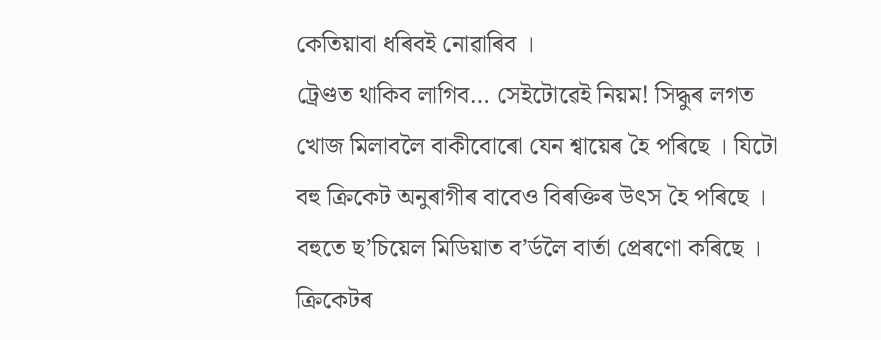কেতিয়াবা ধৰিবই নোৱাৰিব ।
ট্ৰেণ্ডত থাকিব লাগিব… সেইটোৱেই নিয়ম! সিদ্ধুৰ লগত খোজ মিলাবলৈ বাকীবোৰো যেন শ্বায়েৰ হৈ পৰিছে । যিটো বহু ক্ৰিকেট অনুৰাগীৰ বাবেও বিৰক্তিৰ উৎস হৈ পৰিছে । বহুতে ছ’চিয়েল মিডিয়াত ব’ৰ্ডলৈ বাৰ্তা প্ৰেৰণো কৰিছে । ক্ৰিকেটৰ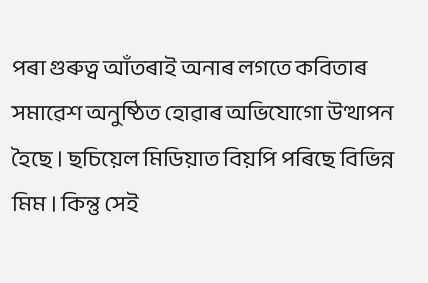পৰা গুৰুত্ব আঁতৰাই অনাৰ লগতে কবিতাৰ সমাৱেশ অনুষ্ঠিত হোৱাৰ অভিযোগো উত্থাপন হৈছে । ছচিয়েল মিডিয়াত বিয়পি পৰিছে বিভিন্ন মিম । কিন্তু সেই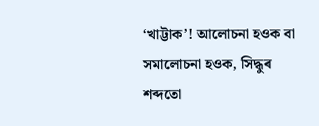‘খাট্টাক’! আলোচনা হওক বা সমালোচনা হওক, সিদ্ধুৰ শব্দতো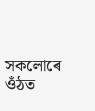সকলোৰে ওঁঠত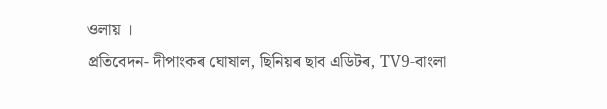ওলায় ।
প্ৰতিবেদন- দীপাংকৰ ঘোষাল, ছিনিয়ৰ ছাব এডিটৰ, TV9-বাংলা